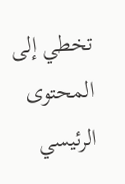تخطي إلى المحتوى الرئيسي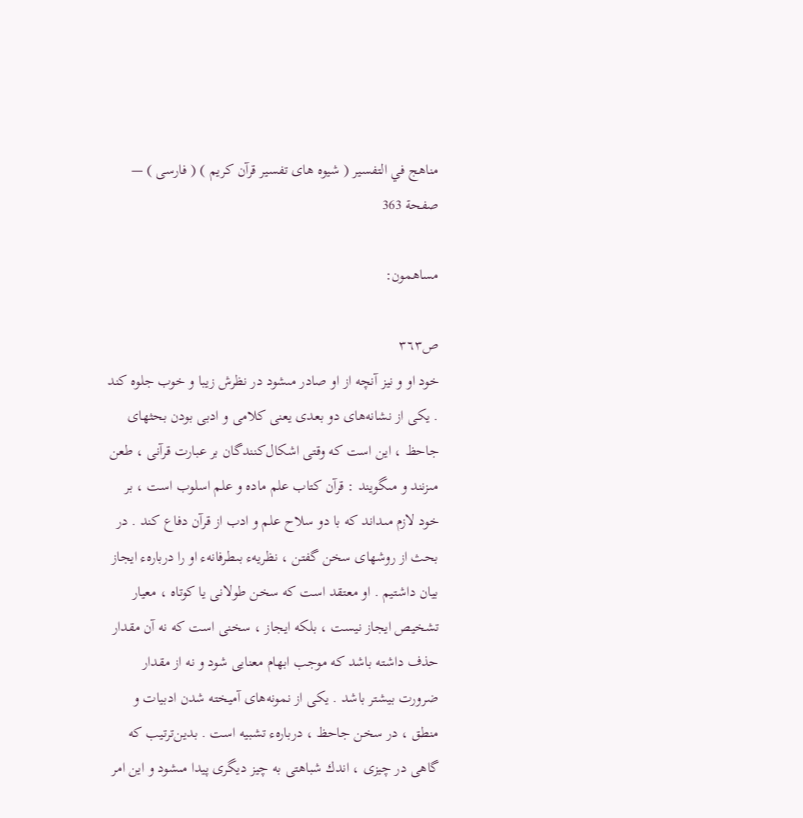مناهج في التفسير ( شيوه هاى تفسير قرآن كريم ) ( فارسى ) — صفحة 363

مساهمون:

ص٣٦٣
خود او و نيز آنچه از او صادر مىشود در نظرش زيبا و خوب جلوه كند . يكى از نشانه‌هاى دو بعدى يعنى كلامى و ادبى بودن بحثهاى جاحظ ، اين است كه وقتى اشكال‌كنندگان بر عبارت قرآنى ، طعن مىزنند و مىگويند : قرآن كتاب علم ماده و علم اسلوب است ، بر خود لازم مىداند كه با دو سلاح علم و ادب از قرآن دفاع كند . در بحث از روشهاى سخن گفتن ، نظريهء بىطرفانهء او را دربارهء ايجاز بيان داشتيم . او معتقد است كه سخن طولانى يا كوتاه ، معيار تشخيص ايجاز نيست ، بلكه ايجاز ، سخنى است كه نه آن مقدار حذف داشته باشد كه موجب ابهام معنايى شود و نه از مقدار ضرورت بيشتر باشد . يكى از نمونه‌هاى آميخته شدن ادبيات و منطق ، در سخن جاحظ ، دربارهء تشبيه است . بدين‌ترتيب كه گاهى در چيزى ، اندك شباهتى به چيز ديگرى پيدا مىشود و اين امر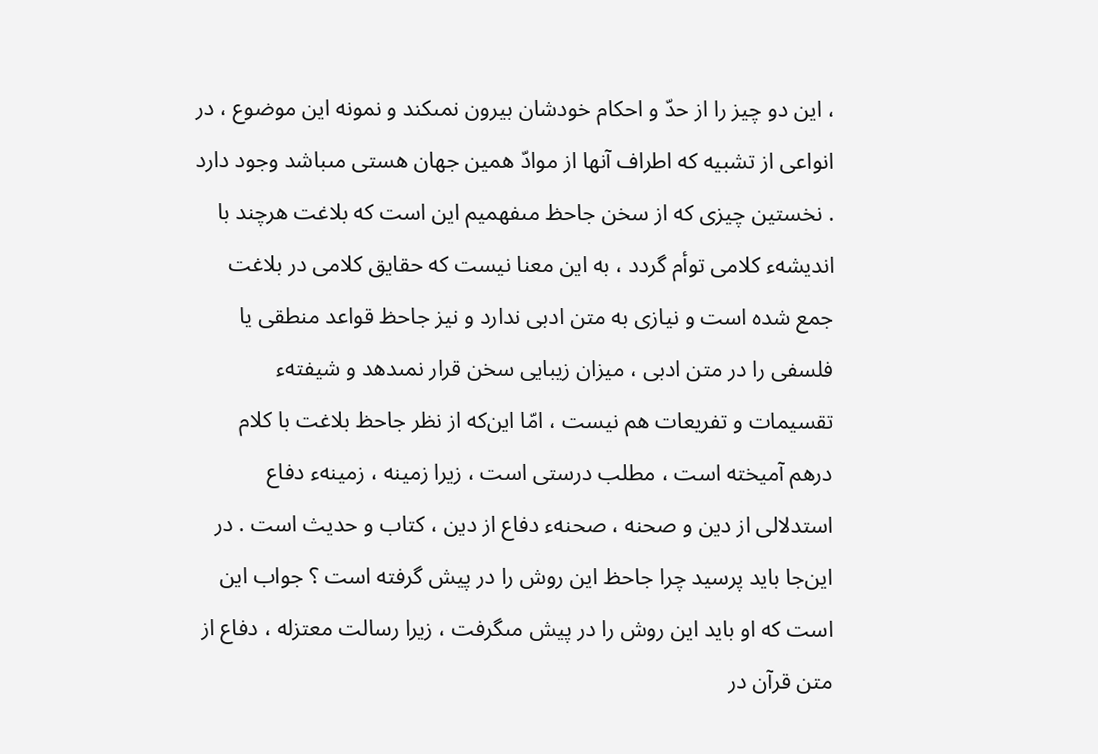، اين دو چيز را از حدّ و احكام خودشان بيرون نمىكند و نمونه اين موضوع ، در انواعى از تشبيه كه اطراف آنها از موادّ همين جهان هستى مىباشد وجود دارد . نخستين چيزى كه از سخن جاحظ مىفهميم اين است كه بلاغت هرچند با انديشهء كلامى توأم گردد ، به اين معنا نيست كه حقايق كلامى در بلاغت جمع شده است و نيازى به متن ادبى ندارد و نيز جاحظ قواعد منطقى يا فلسفى را در متن ادبى ، ميزان زيبايى سخن قرار نمىدهد و شيفتهء تقسيمات و تفريعات هم نيست ، امّا اين‌كه از نظر جاحظ بلاغت با كلام درهم آميخته است ، مطلب درستى است ، زيرا زمينه ، زمينهء دفاع استدلالى از دين و صحنه ، صحنهء دفاع از دين ، كتاب و حديث است . در اين‌جا بايد پرسيد چرا جاحظ اين روش را در پيش گرفته است ؟ جواب اين است كه او بايد اين روش را در پيش مىگرفت ، زيرا رسالت معتزله ، دفاع از متن قرآن در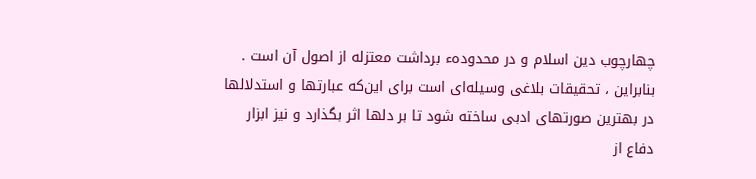چهارچوب دين اسلام و در محدودهء برداشت معتزله از اصول آن است . بنابراين ، تحقيقات بلاغى وسيله‌اى است براى اين‌كه عبارتها و استدلالها در بهترين صورتهاى ادبى ساخته شود تا بر دلها اثر بگذارد و نيز ابزار دفاع از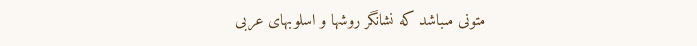متونى مىباشد كه نشانگر روشها و اسلوبهاى عربى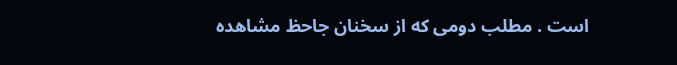است . مطلب دومى كه از سخنان جاحظ مشاهده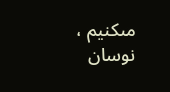مىكنيم ، نوسان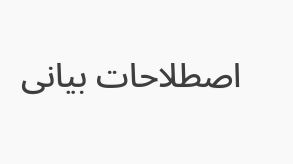اصطلاحات بيانى